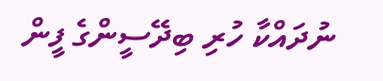ނުދައްކާ ހުރި ބިދޭސީންގެ ފީން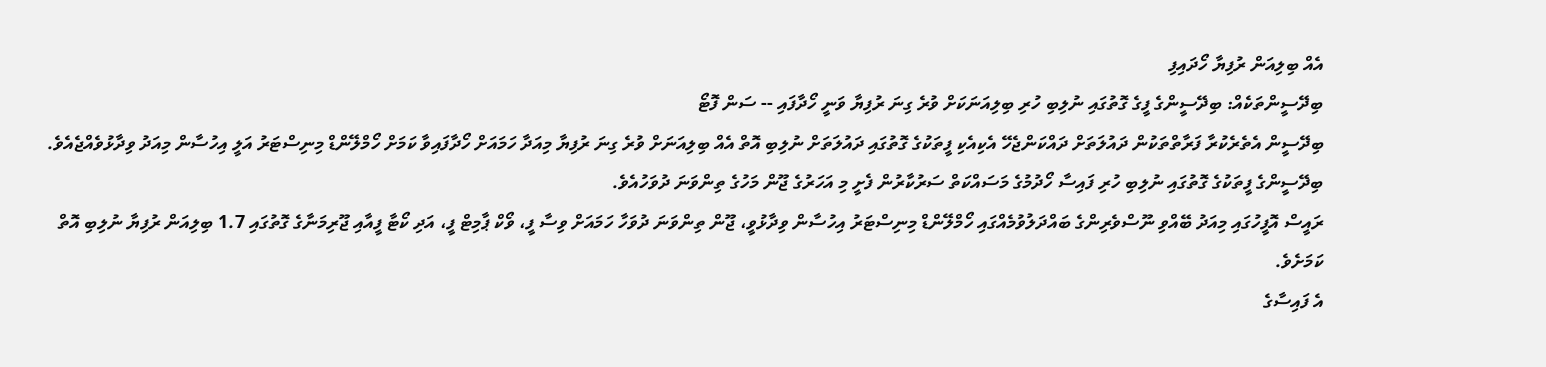އެއް ބިލިއަން ރުފިޔާ ހޯދައިފި
ބިދޭސީންތަކެއް: ބިދޭސީންގެ ފީގެ ގޮތުގައި ނުލިބި ހުރި ބިލިއަނަކަށް ވުރެ ގިނަ ރުފިޔާ ވަނީ ހޯދާފައި -- ސަން ފޮޓޯ
ބިދޭސީން އެތެރެކުރާ ފަރާތްތަކުން ދައުލަތަށް ދައްކަންޖެހޭ އެކިއެކި ފީތަކުގެ ގޮތުގައި ދައުލަތަށް ނުލިބި އޮތް އެއް ބިލިއަނަށް ވުރެ ގިނަ ރުފިޔާ މިއަދާ ހަމައަށް ހޯދާފައިވާ ކަމަށް ހޯމްލޭންޑް މިނިސްޓަރު އަލީ އިހުސާން މިއަދު ވިދާޅުވެއްޖެއެވެ.
ބިދޭސީންގެ ފީތަކުގެ ގޮތުގައި ނުލިބި ހުރި ފައިސާ ހޯދުމުގެ މަސައްކަތް ސަރުކާރުން ފެށީ މި އަހަރުގެ ޖޫން މަހުގެ ތިންވަނަ ދުވަހުއެވެ.
ރައީސް އޮފީހުގައި މިއަދު ބޭއްވި ނޫސްވެރިންގެ ބައްދަލުވުމެއްގައި ހޯމްލޭންޑް މިނިސްޓަރު އިހުސާން ވިދާޅުވީ، ޖޫން ތިންވަނަ ދުވަހާ ހަމައަށް ވިސާ ފީ، ވޯކް ޕާމިޓް ފީ، އަދި ކޯޓާ ފީއާއި ޖޫރިމަނާގެ ގޮތުގައި 1.7 ބިލިއަން ރުފިޔާ ނުލިބި އޮތް ކަމަށެވެ.
އެ ފައިސާގެ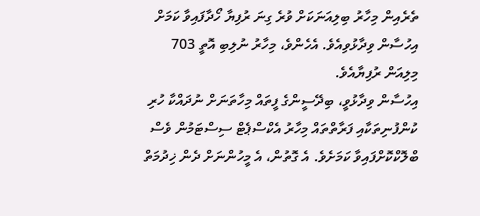ތެރެއިން މިހާރު ބިލިއަނަކަށް ވުރެ ގިނަ ރުފިޔާ ހޯދާފައިވާ ކަމަށް އިހުސާން ވިދާޅުވިއެވެ. އެހެންވެ، މިހާރު ނުލިބި އޮތީ 703 މިލިއަން ރުފިޔާއެވެ.
އިހުސާން ވިދާޅުވީ، ބިދޭސީންގެ ފީތައް މިހާތަނަށް ނުދައްކާ ހުރި ކުންފުނިތަކާއި ފަރާތްތައް މިހާރު އެކްސްޕެޓް ސިސްޓަމުން ވެސް ބްލޮކްކޮށްފައިވާ ކަމަށެވެ. އެ ގޮތުން، އެ މީހުންނަށް ދެން ޚިދުމަތް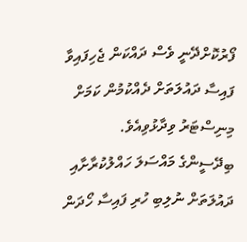ފޯރުކޮށްދޭނީ ވެސް ދައްކަން ޖެހިފައިވާ ފައިސާ ދައުލަތަށް ދެއްކުމުން ކަމަށް މިނިސްޓަރު ވިދާޅުވިއެވެ.
ބިދޭސީންގެ މައްސަލަ ހައްލުކުރާށާއި ދައުލަތަށް ނުލިބި ހުރި ފައިސާ ހޯދަން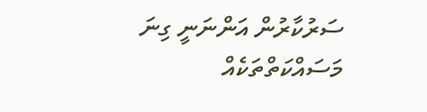ސަރުކާރުން އަންނަނީ ގިނަ މަސައްކަތްތަކެއް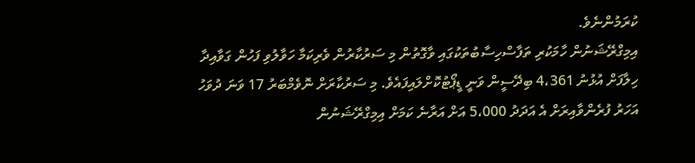ކުރަމުންނެވެ.
އިމިގްރޭޝަނުން ހާމަކުރި ތަފާސްހިސާބުތަކުގައި ވާގޮތުން މި ސަރުކާރުން ވެރިކަމާ ހަވާލުވި ފަހުން ގަވާއިދާ ހިލާފަށް އުޅުނު 4،361 ބިދޭސީން ވަނީ ޑީޕޯޓުކޮށްލައިފައެވެ. މި ސަރުކާރަށް ނޮވެމްބަރު 17 ވަނަ ދުވަހު އަހަރު ފުރެންވާއިރަށް އެ އަދަދު 5،000 އަށް އަރާނެ ކަމަށް އިމިގްރޭޝަނުން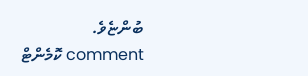ބުންޏެވެ.
comment ކޮމެންޓް